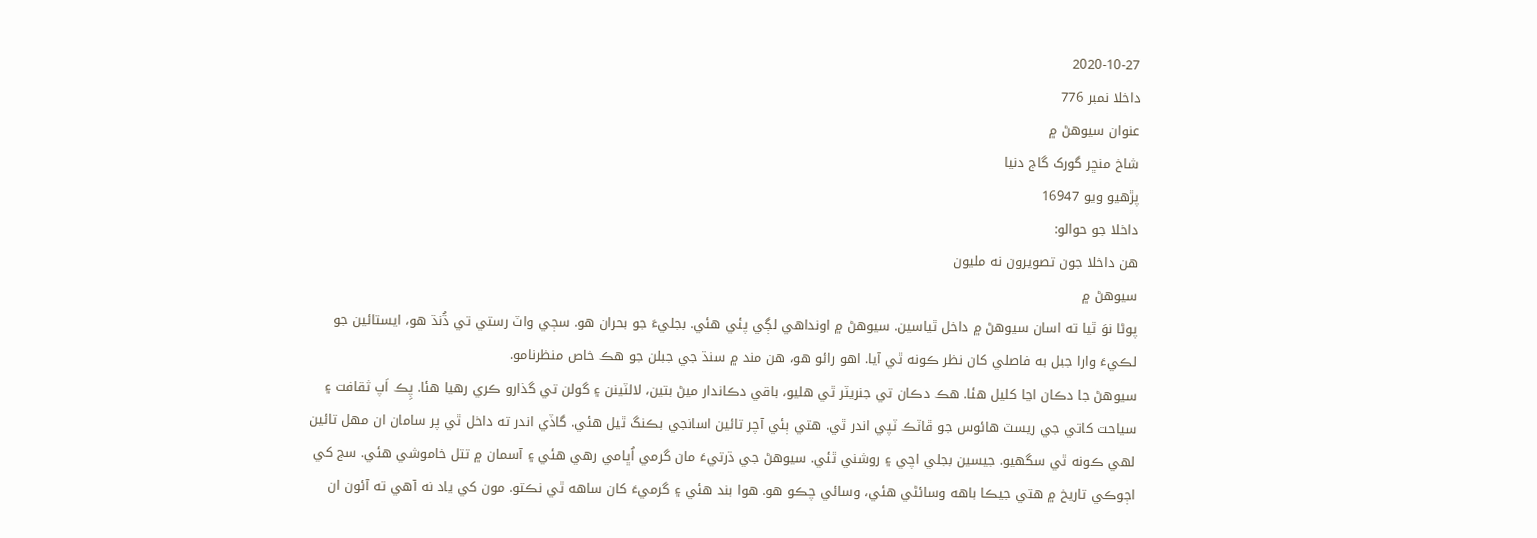2020-10-27
داخلا نمبر 776
عنوان سيوهڻ ۾
شاخ منڇر گورک گاج دنيا
پڙهيو ويو 16947
داخلا جو حوالو:
هن داخلا جون تصويرون نه مليون
سيوهڻ ۾
پوڻا نوَ ٿيا ته اسان سيوهڻ ۾ داخل ٿياسين. سيوهڻ ۾ اونداهي لڳي پئي هئي. بجليءَ جو بحران هو. سڄي واٽ رستي تي ڌُنڌ هو، ايستائين جو لڪيءَ وارا جبل به فاصلي کان نظر ڪونه ٿي آيا. اهو رائو هو، هن مند ۾ سنڌ جي جبلن جو هڪ خاص منظرنامو.
سيوهڻ جا دڪان اڃا کليل هئا. هڪ دڪان تي جنريٽر ٿي هليو، باقي دڪاندار ميڻ بتين، لالٽينن ۽ گولن تي گذارو ڪري رهيا هئا. پِڪ اَپ ثقافت ۽ سياحت کاتي جي ريسٽ هائوس جو ڦاٽڪ ٽپي اندر ٿي. هتي ٻئي آچر تائين اسانجي بڪنگ ٿيل هئي. گاڏي اندر ته داخل ٿي پر سامان ان مهل تائين لهي ڪونه ٿي سگهيو. جيسين بجلي اچي ۽ روشني ٿئي. سيوهڻ جي ڌرتيءَ مان گرمي اُڀامي رهي هئي ۽ آسمان ۾ تتل خاموشي هئي. سج کي اڄوڪي تاريخ ۾ هتي جيڪا باهه وسائڻي هئي، وسائي چڪو هو. هوا بند هئي ۽ گرميءَ کان ساهه ٿي نڪتو. مون کي ياد نه آهي ته آئون ان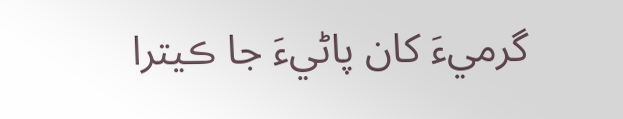گرميءَ کان پاڻيءَ جا ڪيترا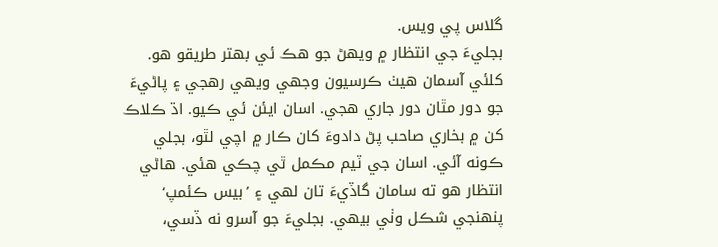گلاس پي ويس.
بجليءَ جي انتظار ۾ ويهڻ جو هڪ ئي بهتر طريقو هو. کلئي آسمان هيٺ ڪرسيون وجهي ويهي رهجي ۽ پاڻيءَ جو دور مٿان دور جاري هجي. اسان ايئن ئي ڪيو. اڌ ڪلاڪ کن ۾ بخاري صاحب پڻ دادوءَ کان ڪار ۾ اچي لٿو، بجلي ڪونه آئي. اسان جي ٽيم مڪمل ٿي چڪي هئي. هاڻي انتظار هو ته سامان گاڏيءَ تان لهي ۽ ’بيس ڪئمپ‘ پنهنجي شڪل وٺي بيهي. بجليءَ جو آسرو نه ڏسي،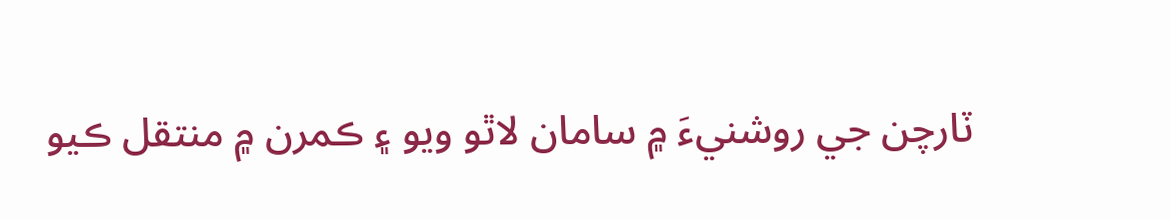ٽارچن جي روشنيءَ ۾ سامان لاٿو ويو ۽ ڪمرن ۾ منتقل ڪيو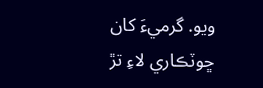ويو. گرميءَ کان ڇوٽڪاري لاءِ تڙ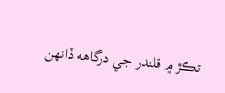تڪڙ ۾ قلندر جي درگاهه ڏانهن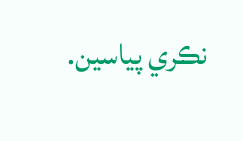نڪري پياسين.